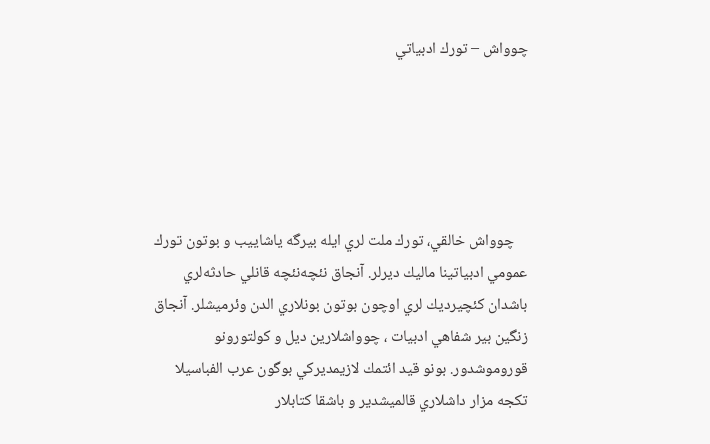چوواش – تورك ادبياتي





    چوواش خالقي، تورك ملت لري ايله بيرگه ياشاييب و بوتون تورك عمومي ادبياتينا ماليك ديرلر. آنجاق نئچه‌نئچه قانلي حادثه‌لري باشدان كئچيرديك لري اوچون بوتون بونلاري الدن وئرميشلر. آنجاق زنگين بير شفاهي ادبيات ، چوواشلارين ديل و كولتورونو قوروموشدور. بونو قيد ائتمك لازيمديركي بوگون عرب الفباسيلا تكجه مزار داشلاري قالميشدير و باشقا كتابلار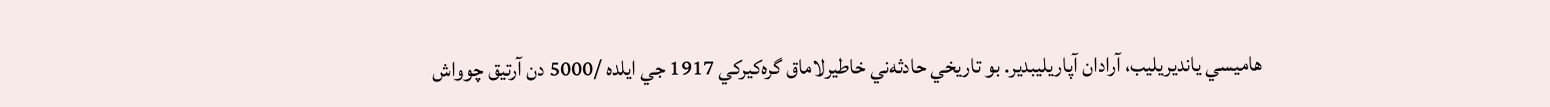هاميسي يانديريليب، آرادان آپاريليبدير. بو تاريخي حادثه‌ني خاطيرلاماق گره‌كيركي 1917 جي ايلده /5000 دن آرتيق چوواش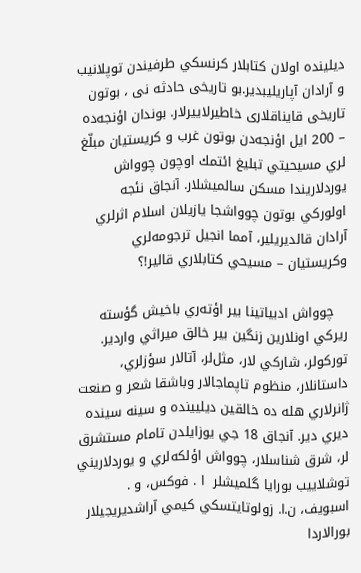ديلينده اولان كتابلار كرنسكي طرفيندن توپلانیب و آرادان آپاریلیبدیر.بو تاریخی حادثه نی ، بوتون تاریخی قایناقلاری خاطیرلاییرلار. بوندان اؤنجه‌ده – 200 ايل اؤنجه‌دن بوتون غرب و كريستيان مبلّغ لري مسيحيتي تبليغ ائتمك اوچون چوواش يوردلاريندا مسكن سالميشلار. آنجاق نئجه اولوركي بوتون چوواشجا يازيلان اسلام اثرلري آرادان قالديريلير، آمما انجيل ترجومه‌لري وكريستیان – مسیحي كتابلاري قالير!؟

   چوواش ادبياتينا بير اؤته‌ري باخيش گؤسته ريركي اونلارين زنگين بير خالق ميراثي واردير. توركولر، شاركي لار، مثل‌لر، آتالار سؤزلري، داستانلار، منظوم تاپماجالار وباشقا شعر و صنعت ژانرلاري هله ده خالقين ديليينده و سينه سينده ديري دير. آنجاق 18 جي يوزايلدن تامام مستشرق لر، شرق شناسلار، چوواش اؤلكه‌لري و يوردلاريني توشلاييب بورايا گلميشلر  ا . فوكس، و . اسبويف، ن.ا. زولوتايتسكي كيمي آراشديريجيلار بورالاردا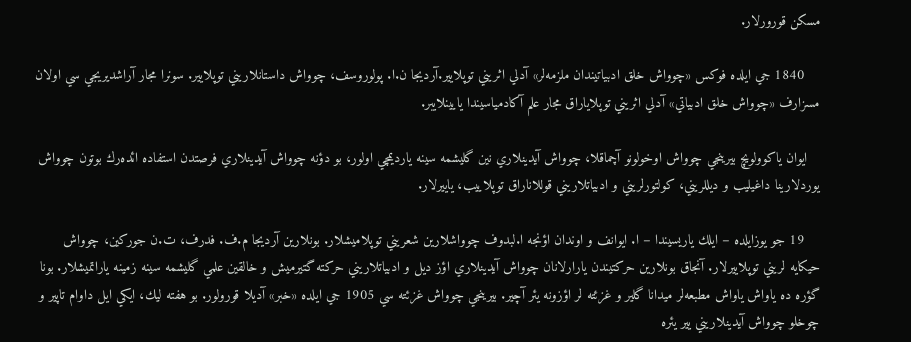مسكن قورورلار.

    1840 جي ايلده فوكس «چوواش خلق ادبياتيندان ملزمه‌لر» آدلي اثريني توپلايير.آرديجا ن.ا. پولوروسف، چوواش داستانلاريني توپلايير. سونرا مجار آراشديريجي سي اولان مسزارف «چوواش خلق ادبياتي» آدلي اثريني توپلاياراق مجار علم آكادمياسيندا يايينلايبر.

   ايوان ياكوولويچ بيرينجي چوواش اوخولونو آچماقلا، چوواش آيدينلاري نين گلیشمه سينه يارديمچي اولور، بو دؤنه چوواش آیدينلاري فرصتدن استفاده ائده‌رك بوتون چوواش يوردلارينا داغيليب و ديللريني، كولتورلريني و ادبياتلاريني قوللاناراق توپلاييب، ياييرلار.

    19 جو يوزايلده – ايلك ياريسيندا – ا. ايوانف و اوندان اؤنجه ا.لبدوف چوواشلارين شعريني توپلاميشلار. بونلارين آرديجا م.ف. فدرف، ت.ن جوركين، چوواش حيكايه لريني توپلاييرلار. آنجاق بونلارين حركتيندن يارارلانان چوواش آيدينلاري اؤز ديل و ادبياتلاريني حركته گتيرميش و خالقين علمي گليشمه سينه زمينه ياراتميشلار. بونا گؤره ده ياواش ياواش مطبعه‌لر ميدانا گلير و غزئته لر اؤزونه يئر آچير. بيرينجي چوواش غزئته سي 1905 جي ايلده «خبر» آديلا قورولور. بو هفته ليك، ايكي ايل داوام تاپير و چوخلو چوواش آيدینلاريني يير يئره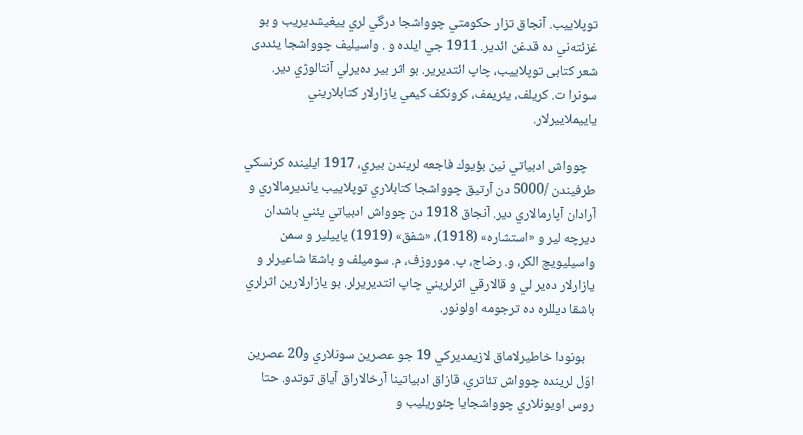توپلاييب. آنجاق تزار حكومتي چوواشجا درگي لري ييغيشديريب و بو غزئته‌ني ده قدغن ائدير. 1911 جي ايلده و . واسيليف چوواشجا یئددی شعر کتابی توپلاییب، چاپ ائتديرير. بو اثر بير ده‌يرلي آنتالوژي دير. سونرا ت. كريلف، يئريمف، كرونكف كيمي يازارلار كتابلاريني ياييملاييرلار.

   چوواش ادبياتي نين بؤيوك فاجعه لريندن بيري، 1917 ايلينده كرنسكي طرفيندن /5000 دن آرتيق چوواشجا كتابلاري توپلاييب يانديرمالاري و آرادان آپارمالاري دير. آنجاق 1918 دن چوواش ادبياتي یئني باشدان ديرچه لير و «استشاره» (1918)، «شفق» (1919) ياييلير و سمن واسيليويچ الكر، و. رضاج، پ. موروزف، م. سوميلف و باشقا شاعيرلر و يازارلار ده‌ير لي و قالارقي اثرلريني چاپ انتديريرلر. بو يازارلارين اثرلري باشقا ديللره ده ترجومه اولونور.

   بونودا خاطيرلاماق لازيمديركي 19 جو عصرين سونلاري و20 عصرين اوّل لرينده چوواش تئاتري، قازاق ادبياتينا آرخالاراق آياق توتدو. حتا روس اويونلاري چوواشجايا چئوريليب و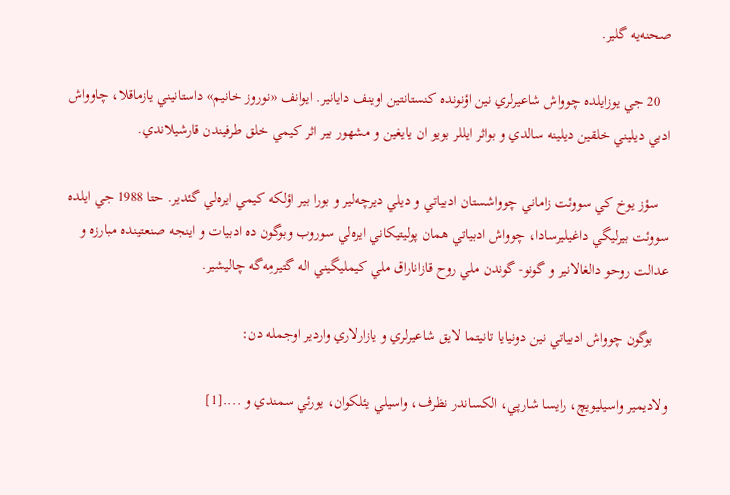صحنه‌يه گلير.

   20 جي يوزايلده چوواش شاعيرلري نين اؤنونده كنستانتين اوينف دايانير. ايوانف «نوروز خانيم» داستانیني يازماقلا، چاوواش ادبي ديليني خلقین دیلینه سالدي و بواثر ايللر بويو ان يايغين و مشهور بير اثر كيمي خلق طرفيندن قارشيلاندي.

   سؤز يوخ كي سووئت زاماني چوواشستان ادبياتي و ديلي ديرچه‌لير و بورا بير اؤلكه كيمي ايره‌لي گئدير. حتا 1988 جي ايلده سووئت بيرليگي داغيليرسادا، چوواش ادبياتي همان پوليتيكاني ايره‌لي سوروب وبوگون ده ادبيات و اينجه صنعتينده مبارزه و عدالت روحو دالغالانير و گونو- گوندن ملي روح قازاناراق ملي كیمليگيني اله گتيرمِه‌گه چاليشير.

    بوگون چوواش ادبياتي نين دونيايا تانيتما لايق شاعيرلري و يازارلاري واردير اوجمله دن:

ولاديمير واسيليويچ، رايسا شارپي، الكساندر نظرف، واسيلي يئلكوان، يورئي سمندي و ....[1]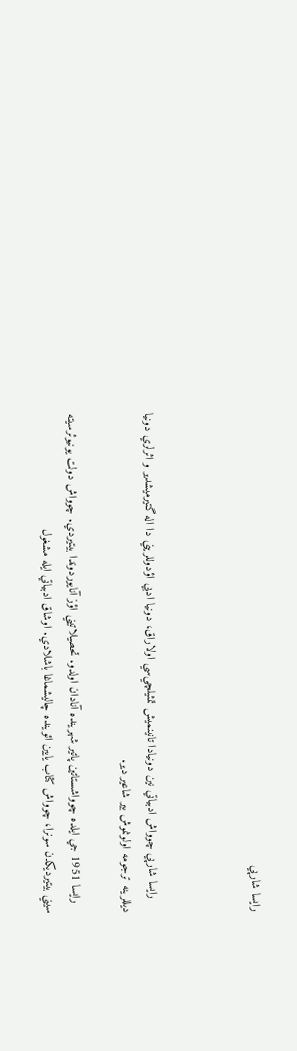رايسا شارپي



    رايسا شارپي چوواش ادبياتي نين دونيادا تانينميش تمثيلچي‌سي اولاراق، دونيا ادبي اؤدوللريني دا اله گتيرميشدير و اثرلري دونيا ديللرينه ترجومه اولونموش بير شاعير دير.

   رايسا 1951 جي ايلده چوواشستاتين پاتير شهرينده آنادان اولدو. تحصيلاتيني اؤز آنايوردوندا بيتيردي. چوواش دولت يونيوئرسيته سيني بيتيرديكدن سونرا، چوواش كتاب يايين ائوينده چاليشماغا باشلادي. اوشاق ادبياتي ايله مشغول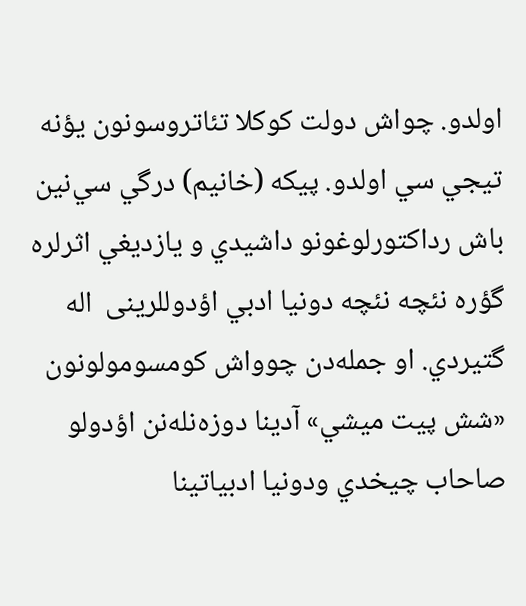اولدو. چواش دولت كوكلا تئاتروسونون يؤنه تيجي سي اولدو. پيكه (خانيم) درگي سي‌نين باش رداكتورلوغونو داشيدي و يازدیغي اثرلره گؤره نئچه نئچه دونيا ادبي اؤدوللرينی  اله گتيردي. او جمله‌دن چوواش كومسومولونون «شش پيت ميشي» آدينا دوزه‌نله‌نن اؤدولو صاحاب چيخدي ودونيا ادبياتينا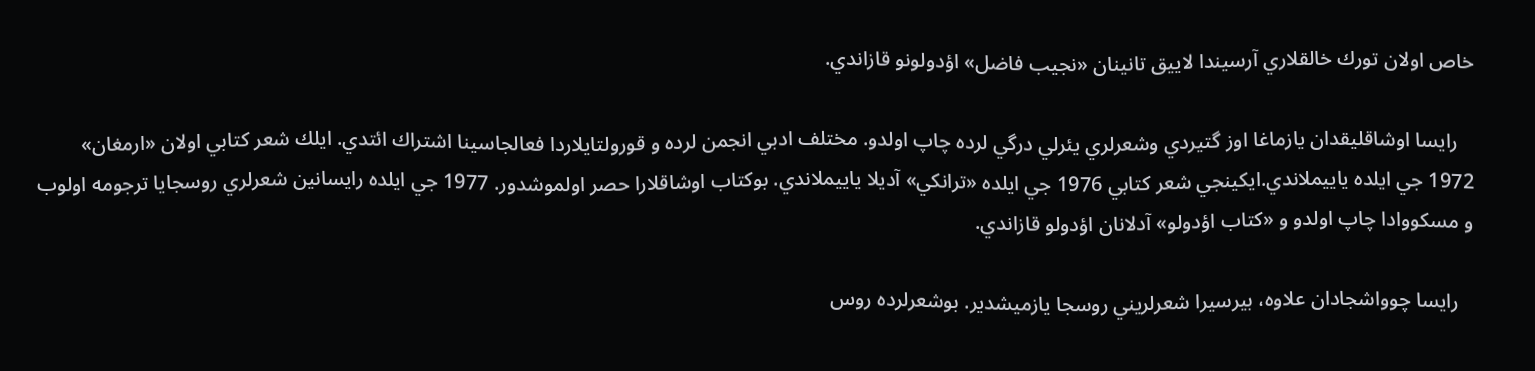خاص اولان تورك خالقلاري آرسيندا لاييق تانينان «نجيب فاضل» اؤدولونو قازاندي.

   رايسا اوشاقليقدان يازماغا اوز گتيردي وشعرلري يئرلي درگي لرده چاپ اولدو. مختلف ادبي انجمن لرده و قورولتايلاردا فعالجاسينا اشتراك ائتدي. ايلك شعر كتابي اولان «ارمغان» 1972 جي ايلده ياييملاندي.ايكينجي شعر كتابي 1976 جي ايلده «ترانكي» آديلا ياييملاندي. بوكتاب اوشاقلارا حصر اولموشدور. 1977 جي ايلده رايسانين شعرلري روسجايا ترجومه اولوب و مسكووادا چاپ اولدو و «كتاب اؤدولو» آدلانان اؤدولو قازاندي.

   رايسا چوواشجادان علاوه، بيرسيرا شعرلريني روسجا يازميشدير. بوشعرلرده روس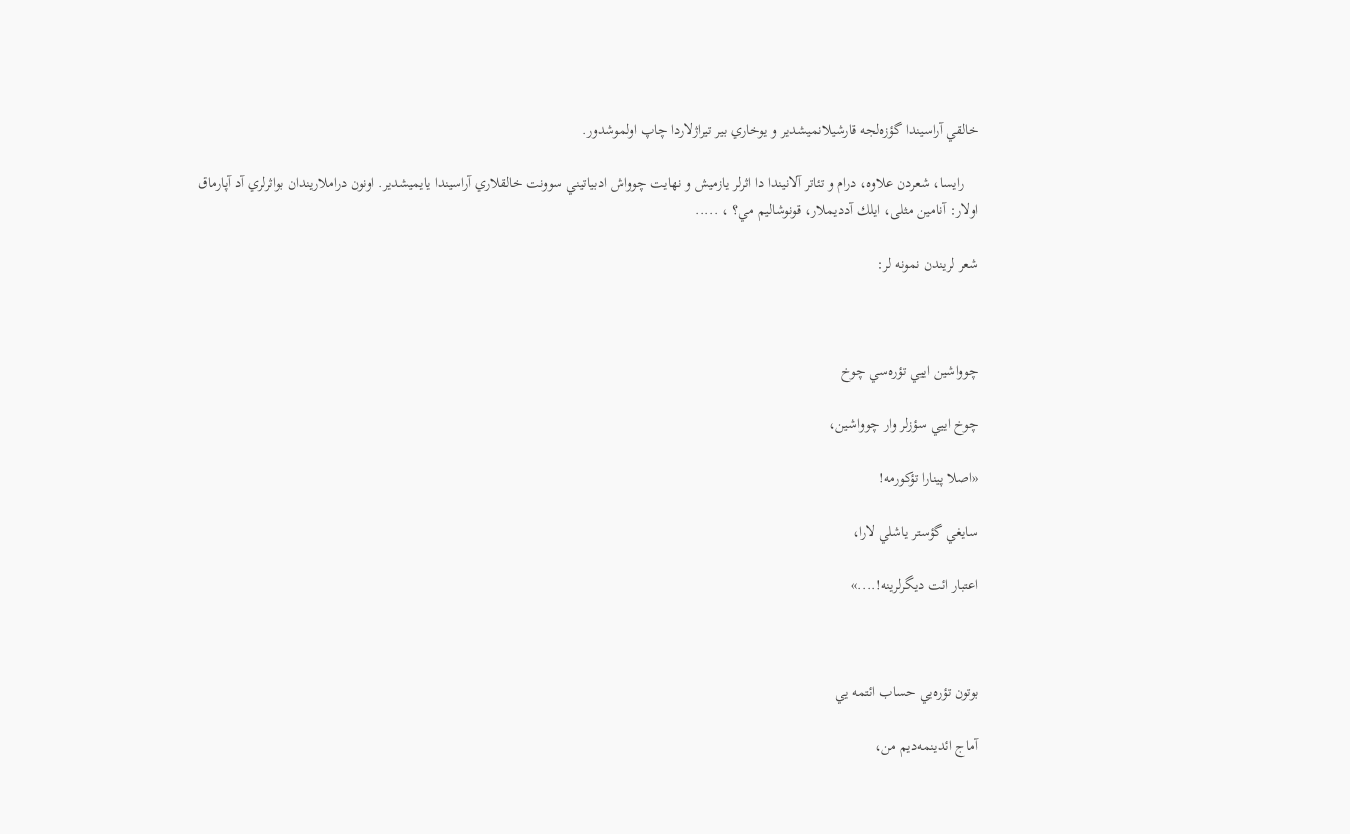خالقي آراسيندا گؤزه‌لجه قارشيلانميشدير و يوخاري بير تيراژلاردا چاپ اولموشدور.

    رايسا، شعردن علاوه، درام و تئاتر آلانيندا دا اثرلر يازميش و نهايت چوواش ادبياتيني سوونت خالقلاري آراسيندا يايميشدير. اونون دراملاريندان بواثرلري آد آپارماق اولار: آنامين مثلی، ایلك آدديملار، قونوشاليم مي؟ ، .....

شعر لريندن نمونه لر:



چوواشين اييي تؤره‌سي چوخ

چوخ اييي سؤزلر وار چوواشين،

«اصلا پينارا تؤكورمه!

سايغي گؤستر ياشلي لارا،

اعتبار ائت ديگرلرينه!....»



بوتون تؤره‌يي حساب ائتمه يي

آماج ائدینمه‌ديم من،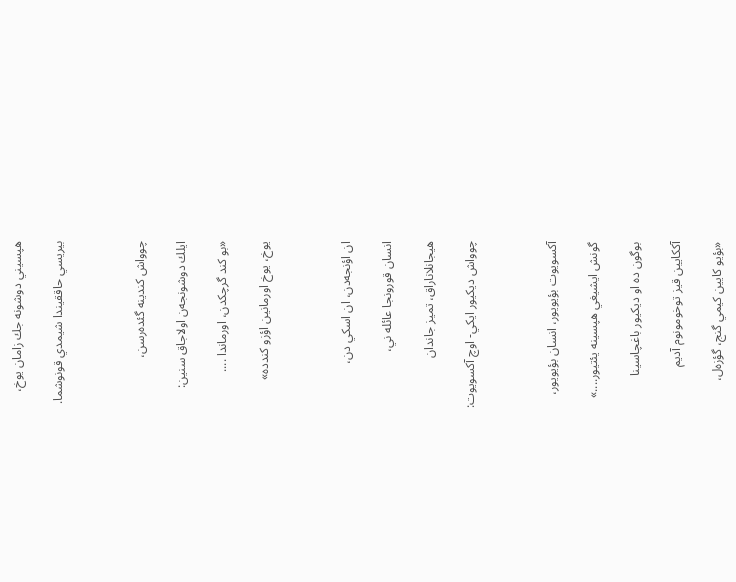هپسيني دوشونه جك زامان يوخ،

بيريسي حاققيندا شيمدي قونوشما.



چوواش كندينه گئده‌رسن،

ايلك دوشونجه‌ن اولاجاق سنين:

«بو كند گرچكدن، اورماندا ....

يوخ، يوخ اورمانين اؤزو كندده»



ان اؤنجه‌دن، ان اسكي دن،

انسان قورونجا عائله ني،

هيجانلاناراق، تميز جاندان

چوواش ديكیور ايكي- اوچ آكسويوت:



آكسويوت بؤيويور، انسان بؤيويور،

گونش ايشيغي هپسينه يئتيور....»

بوگون ده او ديكيور باغچاسينا

آككايين قيز توخومونوم آديم

«بؤيو كايين كيمي گنج، گؤزه‌ل،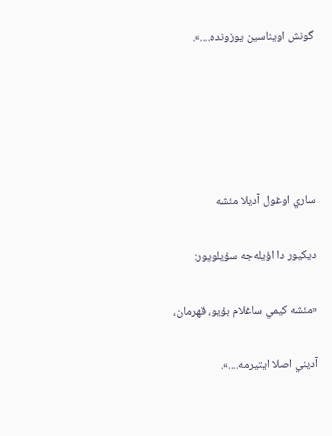گونش اويناسين يوزونده....».





ساري اوغول آديلا مئشه

ديكيور دا اؤيله‌جه سؤيلويور:

«مئشه كيمي ساغلام بؤيو، قهرمان،

آديني اصلا ايتيرمه....».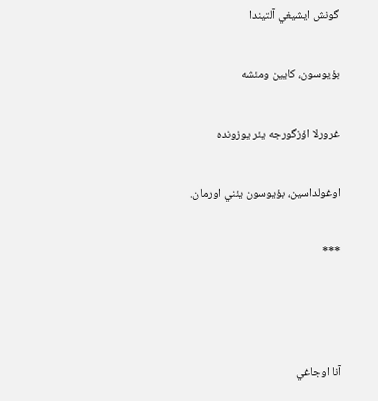گونش ايشيغي آلتيندا

بؤيوسون، كايين ومئشه

غرورلا اؤزگورجه يئر يوزونده

اوغولداسين، بؤيوسون يئني اورمان.

***



آنا اوجاغي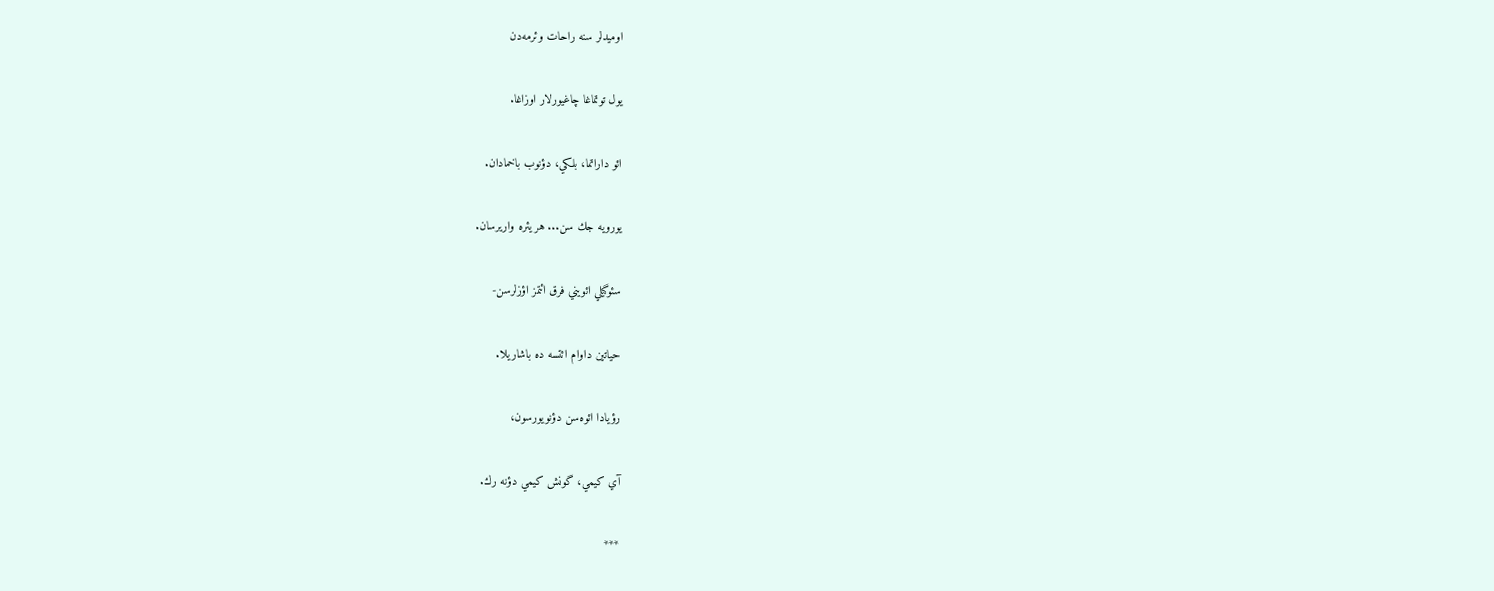اوميدلر سنه راحات وئرمه‌دن

يول توتماغا چاغيورلار اوزاغا.

ائو داراتما، بلكي، دؤنوب باخمادان.

يورويه جك سن... هر يئره واريرسان.

سئوگيلي ائويني فرق ائتمز اؤزلرسن-

حياتين داوام ائتسه ده باشاريلا.

رؤيادا ائوه‌سن دؤنويورسون،

آي كيمي، گونش كيمي دؤنه رك.

***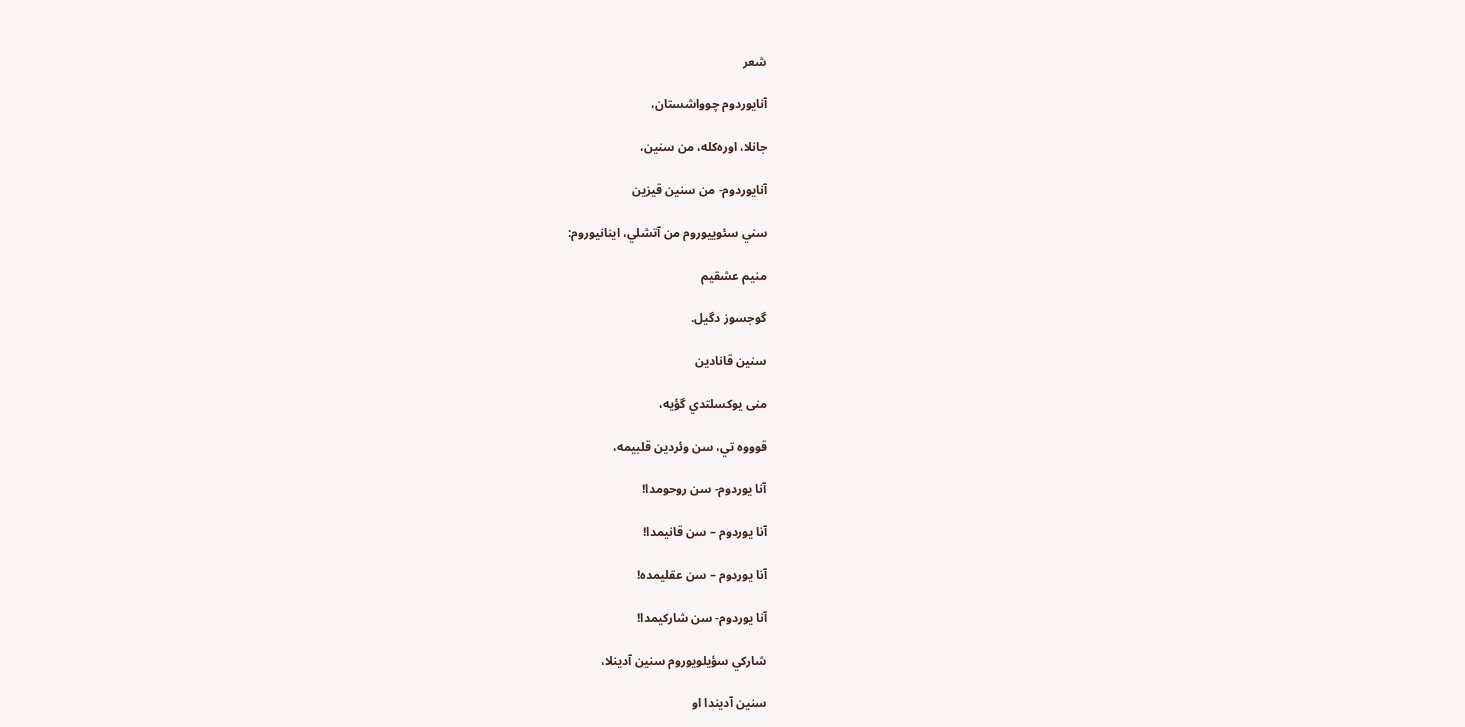شعر

آنايوردوم چوواشستان،

جانلا، اوره‌كله، من سنين،

آنايوردوم- من سنين قيزين

سني سئوييوروم من آتشلي، اينانيوروم:

منيم عشقيم

گوجسوز دگيل.

سنين قانادين

منی يوكسلتدي گؤيه،

قوووه تي، سن وئردين قلبيمه،

آنا يوردوم- سن روحومدا!

آنا يوردوم – سن قانيمدا!

آنا يوردوم – سن عقليمده!

آنا يوردوم- سن شارکيمدا!

شارکي سؤيلويوروم سنين آدينلا،

سنين آديندا او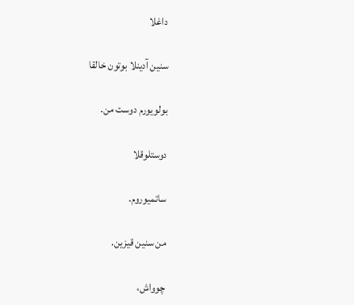داغلا

سنين آدينلا بوتون خالقا

بولويورم دوست من.

دوستلوقلا

ساتميوروم.

من سنين قيزين.

چوواش،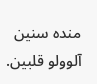منده سنين آلوولو قلبين.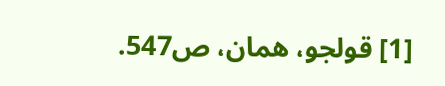[1] قولجو، همان، ص547.